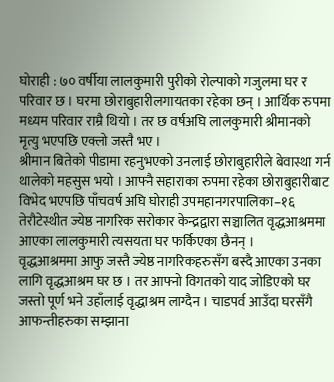घोराही : ७० वर्षीया लालकुमारी पुरीको रोल्पाको गजुलमा घर र परिवार छ । घरमा छोराबुहारीलगायतका रहेका छन् । आर्थिक रुपमा मध्यम परिवार राम्रै थियो । तर छ वर्षअघि लालकुमारी श्रीमानको मृत्यु भएपछि एक्लो जस्तै भए ।
श्रीमान बितेको पीडामा रहनुभएको उनलाई छोराबुहारीले बेवास्था गर्न थालेको महसुस भयो । आफ्नै सहाराका रुपमा रहेका छोराबुहारीबाट विभेद भएपछि पाँचवर्ष अघि घोराही उपमहानगरपालिका–१६ तेरौटेस्थीत ज्येष्ठ नागरिक सरोकार केन्द्रद्वारा सञ्चालित वृद्धआश्रममा आएका लालकुमारी त्यसयता घर फर्किएका छैनन् ।
वृद्धआश्रममा आफु जस्तै ज्येष्ठ नागरिकहरुसँग बस्दै आएका उनका लागि वृद्धआश्रम घर छ । तर आफ्नो विगतको याद जोडिएको घर जस्तो पूर्ण भने उहाँलाई वृद्धाश्रम लाग्दैन । चाडपर्व आउँदा घरसँगै आफन्तीहरुका सम्झाना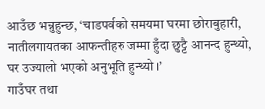आउँछ भन्नुहुन्छ, ‘चाडपर्वको समयमा घरमा छोराबुहारी, नातीलगायतका आफन्तीहरु जम्मा हुँदा छुट्टै आनन्द हुन्थ्यो, घर उज्यालो भएको अनुभूति हुन्थ्यो ।’
गाउँघर तथा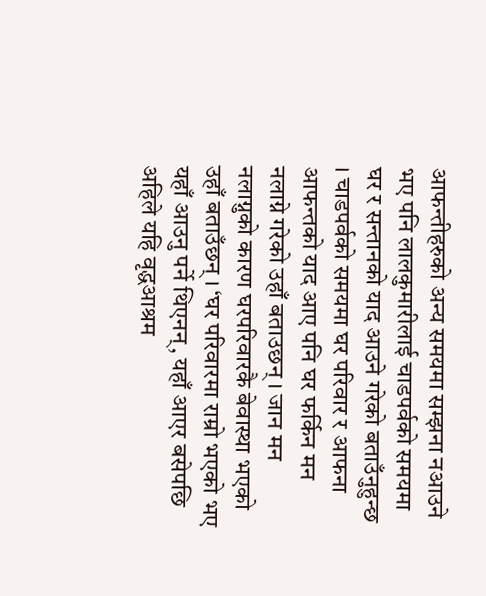आफन्तीहरुको अन्य समयमा सम्झना नआउने भए पनि लालकुमारीलाई चाडपर्वको समयमा घर र सन्तानको याद आउने गरेको बताउँनुहुन्छ । चाडपर्वको समयमा घर परिवार र आफना आफन्तको याद आए पनि घर फर्किन मन नलाग्ने गरेको उहाँ बताउछन् । जान मन नलाग्नुको कारण घरपरिवारकै बेवास्था भएको उहाँ बताउँछन् । ‘घर परिवारमा राम्रो भएको भए यहाँ आउनु पर्ने थिएनन्, यहाँ आएर बसेपछि अहिले यहि वृद्धआश्रम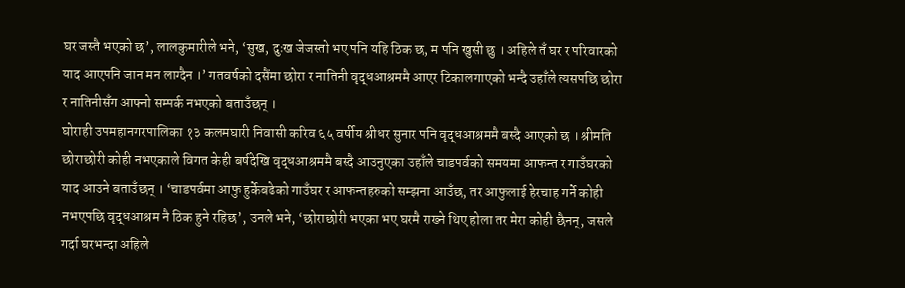घर जस्तै भएको छ’, लालकुमारीले भने, ‘सुख, दुःख जेजस्तो भए पनि यहि ठिक छ, म पनि खुसी छु । अहिले तँ घर र परिवारको याद आएपनि जान मन लाग्दैन ।’ गतवर्षको दसैंमा छोरा र नातिनी वृद्धआश्रममै आएर टिकालगाएको भन्दै उहाँले त्यसपछि छोरा र नातिनीसँग आफ्नो सम्पर्क नभएको बताउँछन् ।
घोराही उपमहानगरपालिका १३ कलमघारी निवासी करिव ६५ वर्षीय श्रीधर सुनार पनि वृद्धआश्रममै बस्दै आएको छ । श्रीमति छोराछोरी कोही नभएकाले विगत केही बर्षदेखि वृद्धआश्रममै बस्दै आउनुएका उहाँले चाडपर्वको समयमा आफन्त र गाउँघरको याद आउने बताउँछन् । ‘चाडपर्वमा आफु हुर्केबढेको गाउँघर र आफन्तहरुको सम्झना आउँछ, तर आफुलाई हेरचाह गर्ने कोही नभएपछि वृद्धआश्रम नै ठिक हुने रहिछ’, उनले भने, ‘छोराछोरी भएका भए घरमै राख्ने थिए होला तर मेरा कोही छैनन्, जसले गर्दा घरभन्दा अहिले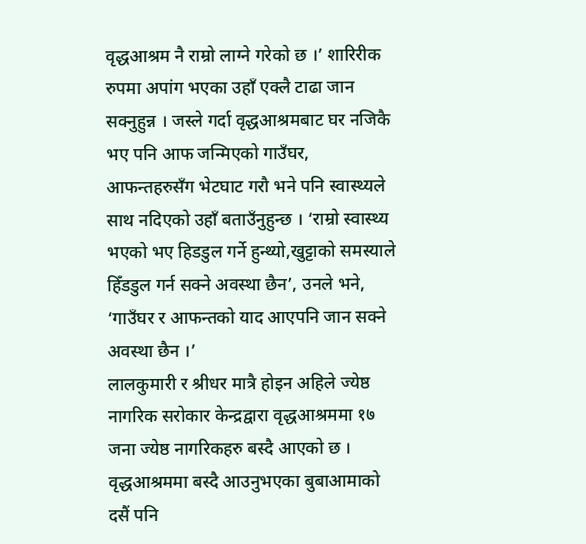वृद्धआश्रम नै राम्रो लाग्ने गरेको छ ।’ शारिरीक रुपमा अपांग भएका उहाँ एक्लै टाढा जान सक्नुहुन्न । जस्ले गर्दा वृद्धआश्रमबाट घर नजिकै भए पनि आफ जन्मिएको गाउँघर, आफन्तहरुसँग भेटघाट गरौ भने पनि स्वास्थ्यले साथ नदिएको उहाँ बताउँनुहुन्छ । ‘राम्रो स्वास्थ्य भएको भए हिडडुल गर्ने हुन्थ्यो,खुट्टाको समस्याले हिँडडुल गर्न सक्ने अवस्था छैन’, उनले भने, ‘गाउँघर र आफन्तको याद आएपनि जान सक्ने अवस्था छैन ।’
लालकुमारी र श्रीधर मात्रै होइन अहिले ज्येष्ठ नागरिक सरोकार केन्द्रद्वारा वृद्धआश्रममा १७ जना ज्येष्ठ नागरिकहरु बस्दै आएको छ । वृद्धआश्रममा बस्दै आउनुभएका बुबाआमाको दसैं पनि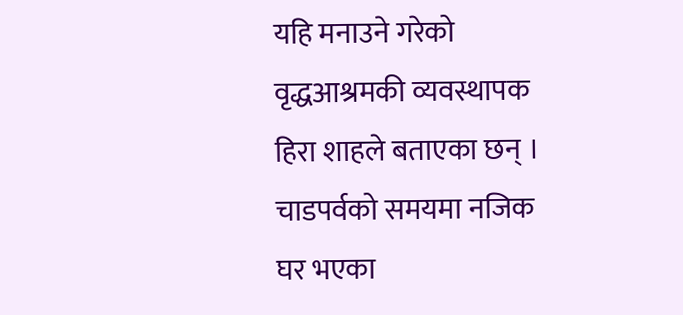यहि मनाउने गरेको वृद्धआश्रमकी व्यवस्थापक हिरा शाहले बताएका छन् । चाडपर्वको समयमा नजिक घर भएका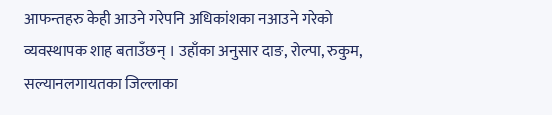आफन्तहरु केही आउने गरेपनि अधिकांशका नआउने गरेको व्यवस्थापक शाह बताउँछन् । उहाँका अनुसार दाङ, रोल्पा, रुकुम, सल्यानलगायतका जिल्लाका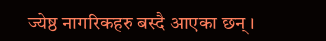ज्येष्ठ नागरिकहरु बस्दै आएका छन् ।